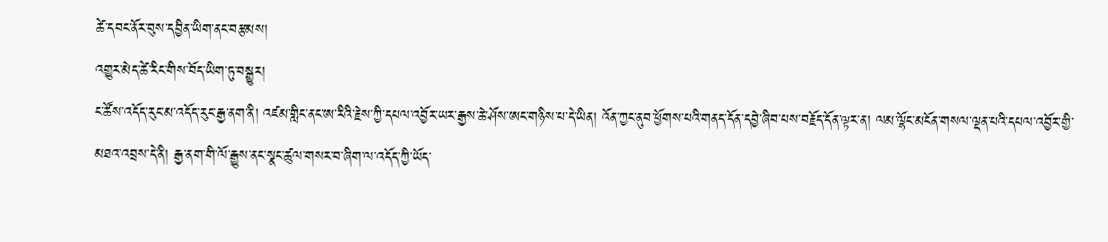ཚེ་དབང་ནོར་བུས་དབྱིན་ཡིག་ནང་བརྩམས།
འགྱུར་མེད་ཚེ་རིང་གིས་བོད་ཡིག་ཏུ་བསྒྱུར།
ང་ཚོས་འདོད་རུང་མ་འདོད་རུང་རྒྱ་ནག་ནི། འཛམ་གླིང་ནང་ཨ་རིའི་རྗེས་ཀྱི་དཔལ་འབྱོར་ཡར་རྒྱས་ཆེ་ཤོས་ཨང་གཉིས་པ་དེ་ཡིན། འོན་ཀྱང་ནུབ་ཕྱོགས་པའི་གནད་དོན་དབྱེ་ཞིབ་པས་བརྗོད་དོན་ལྟར་ན། ལམ་ལྷོང་མངོན་གསལ་ལྡན་པའི་དཔལ་འབྱོར་གྱི་མཐའ་འབྲས་དེ་ནི། རྒྱ་ནག་གི་ལོ་རྒྱུས་ནང་སྣང་ཚུལ་གསར་བ་ཞིག་ལ་འདོད་ཀྱི་ཡོད་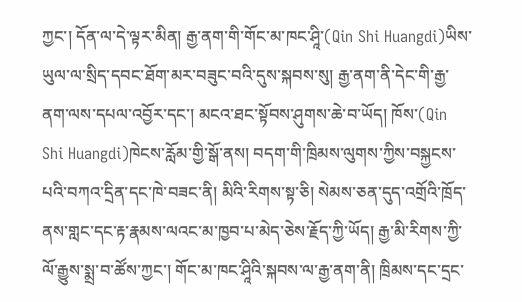ཀྱང་། དོན་ལ་དེ་ལྟར་མིན། རྒྱ་ནག་གི་གོང་མ་ཁང་ཤཱི་(Qin Shi Huangdi)ཡིས་ཡུལ་ལ་སྲིད་དབང་ཐོག་མར་བཟུང་བའི་དུས་སྐབས་སུ། རྒྱ་ནག་ནི་དེང་གི་རྒྱ་ནག་ལས་དཔལ་འབྱོར་དང་། མངའ་ཐང་སྟོབས་ཤུགས་ཆེ་བ་ཡོད། ཁོས་(Qin Shi Huangdi)ཁེངས་རློམ་གྱི་སྒོ་ནས། བདག་གི་ཁྲིམས་ལུགས་ཀྱིས་བསྐྱངས་པའི་བཀའ་དྲིན་དང་ཁེ་བཟང་ནི། མིའི་རིགས་སྟ་ཅི། སེམས་ཅན་དུད་འགྲོའི་ཁྲོད་ནས་གླང་དང་རྟ་རྣམས་ལའང་མ་ཁྱབ་པ་མེད་ཅེས་རྗོད་ཀྱི་ཡོད། རྒྱ་མི་རིགས་ཀྱི་ལོ་རྒྱུས་སྨྲ་བ་ཚོས་ཀྱང་། གོང་མ་ཁང་ཤཱིའི་སྐབས་ལ་རྒྱ་ནག་ནི། ཁྲིམས་དང་དྲང་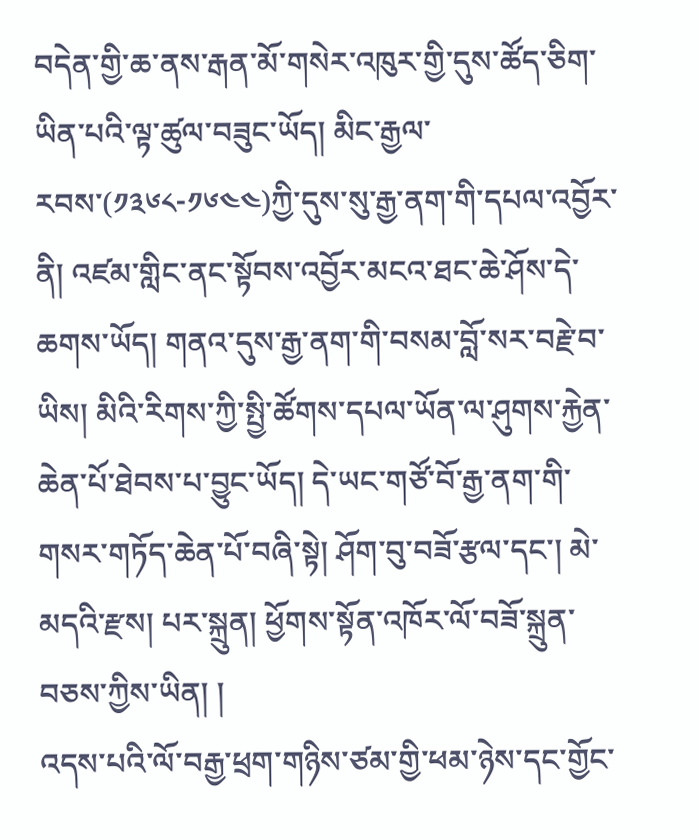བདེན་གྱི་ཆ་ནས་རྒན་མོ་གསེར་འཁུར་གྱི་དུས་ཚོད་ཅིག་ཡིན་པའི་ལྟ་ཚུལ་བཟུང་ཡོད། མིང་རྒྱལ་རབས་(༡༣༦༨-༡༦༤༤)ཀྱི་དུས་སུ་རྒྱ་ནག་གི་དཔལ་འབྱོར་ནི། འཛམ་གླིང་ནང་སྟོབས་འབྱོར་མངའ་ཐང་ཆེ་ཤོས་དེ་ཆགས་ཡོད། གནའ་དུས་རྒྱ་ནག་གི་བསམ་བློ་སར་བརྗེ་བ་ཡིས། མིའི་རིགས་ཀྱི་སྤྱི་ཚོགས་དཔལ་ཡོན་ལ་ཤུགས་རྐྱེན་ཆེན་པོ་ཐེབས་པ་བྱུང་ཡོད། དེ་ཡང་གཙོ་བོ་རྒྱ་ནག་གི་གསར་གཏོད་ཆེན་པོ་བཞི་སྟེ། ཤོག་བུ་བཟོ་རྩལ་དང་། མེ་མདའི་རྫས། པར་སྐྲུན། ཕྱོགས་སྟོན་འཁོར་ལོ་བཟོ་སྐྲུན་བཅས་ཀྱིས་ཡིན། །
འདས་པའི་ལོ་བརྒྱ་ཕྲག་གཉིས་ཙམ་གྱི་ཕམ་ཉེས་དང་གྱོང་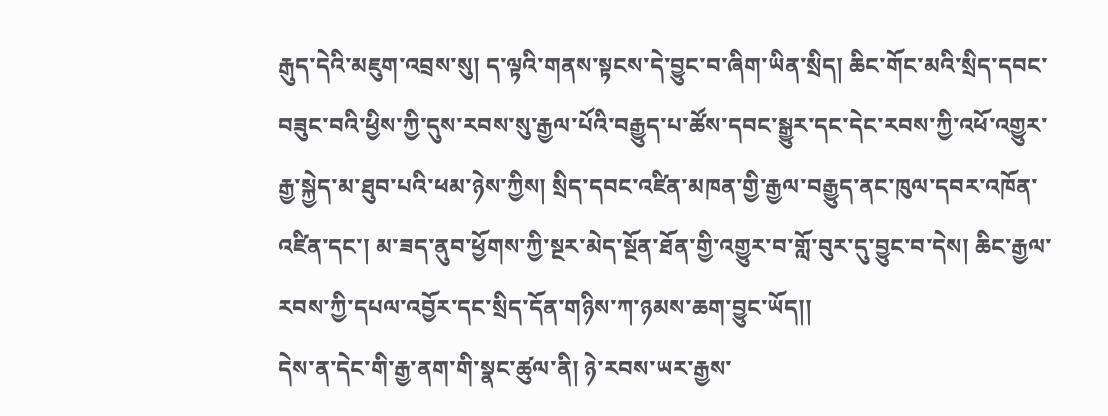རྒུད་དེའི་མཇུག་འབྲས་སུ། ད་ལྟའི་གནས་སྟངས་དེ་བྱུང་བ་ཞིག་ཡིན་སྲིད། ཆིང་གོང་མའི་སྲིད་དབང་བཟུང་བའི་ཕྱིས་ཀྱི་དུས་རབས་སུ་རྒྱལ་པོའི་བརྒྱུད་པ་ཚོས་དབང་སྒྱུར་དང་དེང་རབས་ཀྱི་འཕོ་འགྱུར་རྒྱ་སྐྱེད་མ་ཐུབ་པའི་ཕམ་ཉེས་ཀྱིས། སྲིད་དབང་འཛིན་མཁན་གྱི་རྒྱལ་བརྒྱུད་ནང་ཁུལ་དབར་འཁོན་འཛིན་དང་། མ་ཟད་ནུབ་ཕྱོགས་ཀྱི་སྔར་མེད་སྔོན་ཐོན་གྱི་འགྱུར་བ་གློ་བུར་དུ་བྱུང་བ་དེས། ཆིང་རྒྱལ་རབས་ཀྱི་དཔལ་འབྱོར་དང་སྲིད་དོན་གཉིས་ཀ་ཉམས་ཆག་བྱུང་ཡོད།།
དེས་ན་དེང་གི་རྒྱ་ནག་གི་སྣང་ཚུལ་ནི། ཉེ་རབས་ཡར་རྒྱས་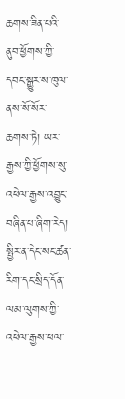ཆགས་ཟིན་པའི་ནུབ་ཕྱོགས་ཀྱི་དབང་སྒྱུར་ས་ཁུལ་ནས་སོ་སོར་ཆགས་ཏེ། ཡར་རྒྱས་ཀྱི་ཕྱོགས་སུ་འཕེལ་རྒྱས་འབྱུང་བཞིན་པ་ཞིག་རེད། སྤྱིར་ན་དེང་སང་ཚན་རིག་དང་སྲིད་དོན་ལམ་ལུགས་ཀྱི་འཕེལ་རྒྱས་ཕལ་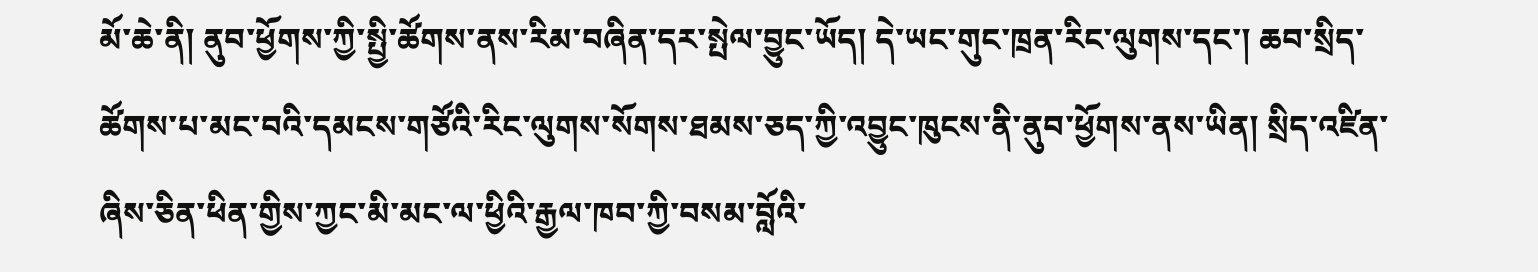མོ་ཆེ་ནི། ནུབ་ཕྱོགས་ཀྱི་སྤྱི་ཚོགས་ནས་རིམ་བཞིན་དར་སྤེལ་བྱུང་ཡོད། དེ་ཡང་གུང་ཁྲན་རིང་ལུགས་དང་། ཆབ་སྲིད་ཚོགས་པ་མང་བའི་དམངས་གཙོའི་རིང་ལུགས་སོགས་ཐམས་ཅད་ཀྱི་འབྱུང་ཁུངས་ནི་ནུབ་ཕྱོགས་ནས་ཡིན། སྲིད་འཛིན་ཞིས་ཅིན་ཕིན་གྱིས་ཀྱང་མི་མང་ལ་ཕྱིའི་རྒྱལ་ཁབ་ཀྱི་བསམ་བློའི་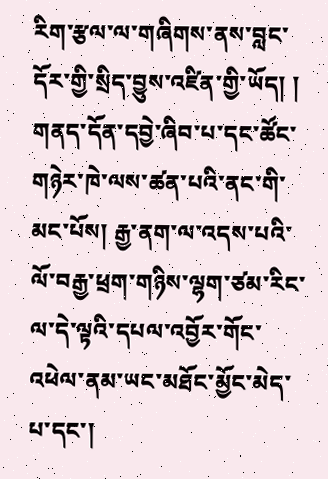རིག་རྩལ་ལ་གཞིགས་ནས་བླང་དོར་གྱི་སྲིད་བྱུས་འཛིན་གྱི་ཡོད། །
གནད་དོན་དབྱེ་ཞིབ་པ་དང་ཚོང་གཉེར་ཁེ་ལས་ཚན་པའི་ནང་གི་མང་པོས། རྒྱ་ནག་ལ་འདས་པའི་ལོ་བརྒྱ་ཕྲག་གཉིས་ལྷག་ཙམ་རིང་ལ་དེ་ལྟའི་དཔལ་འབྱོར་གོང་འཕེལ་ནམ་ཡང་མཐོང་མྱོང་མེད་པ་དང་།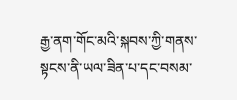རྒྱ་ནག་གོང་མའི་སྐབས་ཀྱི་གནས་སྟངས་ནི་ཡལ་ཟིན་པ་དང་བསམ་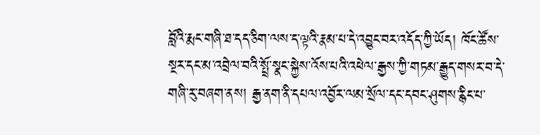བློའི་རྨང་གཞི་ཐ་དད་ཅིག་ལས་ད་ལྟའི་རྣམ་པ་དེ་འབྱུང་བར་འདོད་ཀྱི་ཡོད། ཁོང་ཚོས་སྔར་དང་མ་འབྲེལ་བའི་སྤྲོ་སྣང་སྐྱེས་འོས་པའི་འཕེལ་རྒྱས་ཀྱི་གཏམ་རྒྱུད་གསར་བ་དེ་གཞི་རུ་བཞག་ནས། རྒྱ་ནག་ནི་དཔལ་འབྱོར་ལམ་སྲོལ་དང་དབང་ཤུགས་རྙིང་པ་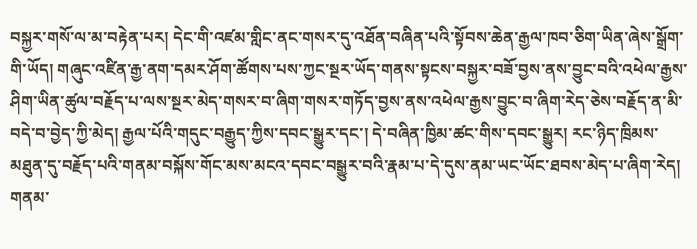བསྐྱར་གསོ་ལ་མ་བརྟེན་པར། དེང་གི་འཛམ་གླིང་ནང་གསར་དུ་འཐོན་བཞིན་པའི་སྟོབས་ཆེན་རྒྱལ་ཁབ་ཅིག་ཡིན་ཞེས་སྒྲོག་གི་ཡོད། གཞུང་འཛིན་རྒྱ་ནག་དམར་ཤོག་ཚོགས་པས་ཀྱང་སྔར་ཡོད་གནས་སྟངས་བསྐྱར་བཟོ་བྱས་ནས་བྱུང་བའི་འཕེལ་རྒྱས་ཤིག་ཡིན་ཚུལ་བརྗོད་པ་ལས་སྔར་མེད་གསར་བ་ཞིག་གསར་གཏོད་བྱས་ནས་འཕེལ་རྒྱས་བྱུང་བ་ཞིག་རེད་ཅེས་བརྗོད་ན་མི་བདེ་བ་བྱེད་ཀྱི་མེད། རྒྱལ་པོའི་གདུང་བརྒྱུད་ཀྱིས་དབང་སྒྱུར་དང་། དེ་བཞིན་ཁྱིམ་ཚང་གིས་དབང་སྒྱུར། རང་ཉིད་ཁྲིམས་མཐུན་དུ་བརྗོད་པའི་གནམ་བསྐོས་གོང་མས་མངའ་དབང་བསྒྱུར་བའི་རྣམ་པ་དེ་དུས་ནམ་ཡང་ཡོང་ཐབས་མེད་པ་ཞིག་རེད། གནམ་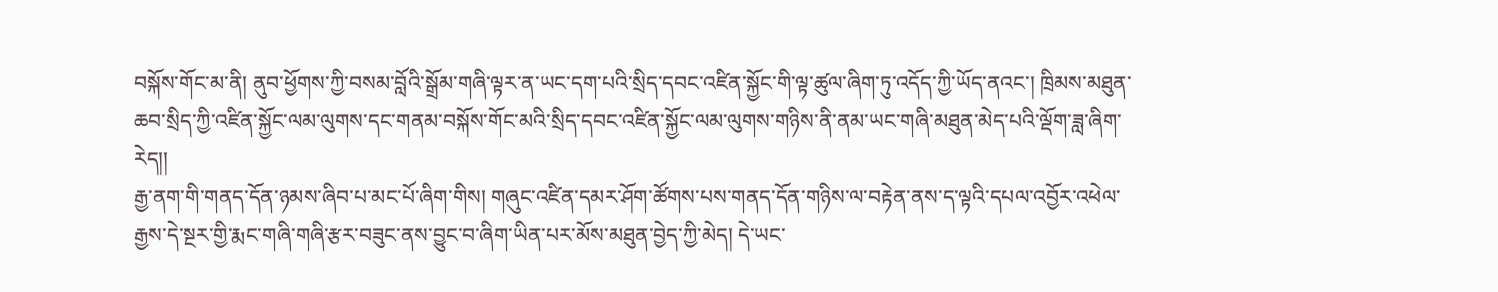བསྐོས་གོང་མ་ནི། ནུབ་ཕྱོགས་ཀྱི་བསམ་བློའི་སྒྲོམ་གཞི་ལྟར་ན་ཡང་དག་པའི་སྲིད་དབང་འཛིན་སྐྱོང་གི་ལྟ་ཚུལ་ཞིག་ཏུ་འདོད་ཀྱི་ཡོད་ནའང་། ཁྲིམས་མཐུན་ཆབ་སྲིད་ཀྱི་འཛིན་སྐྱོང་ལམ་ལུགས་དང་གནམ་བསྐོས་གོང་མའི་སྲིད་དབང་འཛིན་སྐྱོང་ལམ་ལུགས་གཉིས་ནི་ནམ་ཡང་གཞི་མཐུན་མེད་པའི་ལྡོག་ཟླ་ཞིག་རེད།།
རྒྱ་ནག་གི་གནད་དོན་ཉམས་ཞིབ་པ་མང་པོ་ཞིག་གིས། གཞུང་འཛིན་དམར་ཤོག་ཚོགས་པས་གནད་དོན་གཉིས་ལ་བརྟེན་ནས་ད་ལྟའི་དཔལ་འབྱོར་འཕེལ་རྒྱས་དེ་སྔར་གྱི་རྨང་གཞི་གཞི་རྩར་བཟུང་ནས་བྱུང་བ་ཞིག་ཡིན་པར་མོས་མཐུན་བྱེད་ཀྱི་མེད། དེ་ཡང་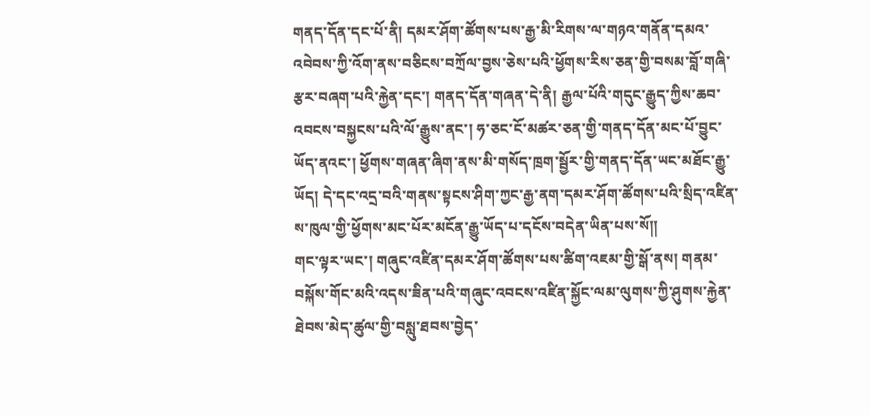གནད་དོན་དང་པོ་ནི། དམར་ཤོག་ཚོགས་པས་རྒྱ་མི་རིགས་ལ་གཉའ་གནོན་དམའ་འབེབས་ཀྱི་འོག་ནས་བཅིངས་བཀྲོལ་བྱས་ཅེས་པའི་ཕྱོགས་རིས་ཅན་གྱི་བསམ་བློ་གཞི་རྩར་བཞག་པའི་རྐྱེན་དང་། གནད་དོན་གཞན་དེ་ནི། རྒྱལ་པོའི་གདུང་རྒྱུད་ཀྱིས་ཆབ་འབངས་བསྐྱངས་པའི་ལོ་རྒྱུས་ནང་། ཧ་ཅང་ངོ་མཚར་ཅན་གྱི་གནད་དོན་མང་པོ་བྱུང་ཡོད་ནའང་། ཕྱོགས་གཞན་ཞིག་ནས་མི་གསོད་ཁྲག་སྦྱོར་གྱི་གནད་དོན་ཡང་མཐོང་རྒྱུ་ཡོད། དེ་དང་འདྲ་བའི་གནས་སྟངས་ཤིག་ཀྱང་རྒྱ་ནག་དམར་ཤོག་ཚོགས་པའི་སྲིད་འཛིན་ས་ཁུལ་གྱི་ཕྱོགས་མང་པོར་མངོན་རྒྱུ་ཡོད་པ་དངོས་བདེན་ཡིན་པས་སོ།།
གང་ལྟར་ཡང་། གཞུང་འཛིན་དམར་ཤོག་ཚོགས་པས་ཚིག་འཇམ་གྱི་སྒོ་ནས། གནམ་བསྐོས་གོང་མའི་འདས་ཟིན་པའི་གཞུང་འབངས་འཛིན་སྐྱོང་ལམ་ལུགས་ཀྱི་ཤུགས་རྐྱེན་ཐེབས་མེད་ཚུལ་གྱི་བསླུ་ཐབས་བྱེད་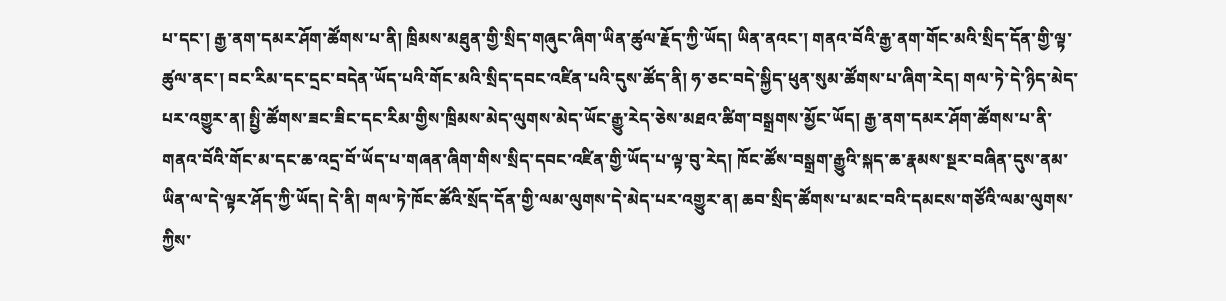པ་དང་། རྒྱ་ནག་དམར་ཤོག་ཚོགས་པ་ནི། ཁྲིམས་མཐུན་གྱི་སྲིད་གཞུང་ཞིག་ཡིན་ཚུལ་རྗོད་ཀྱི་ཡོད། ཡིན་ནའང་། གནའ་བོའི་རྒྱ་ནག་གོང་མའི་སྲིད་དོན་གྱི་ལྟ་ཚུལ་ནང་། བང་རིམ་དང་དྲང་བདེན་ཡོད་པའི་གོང་མའི་སྲིད་དབང་འཛིན་པའི་དུས་ཚོད་ནི། ཧ་ཅང་བདེ་སྐྱིད་ཕུན་སུམ་ཚོགས་པ་ཞིག་རེད། གལ་ཏེ་དེ་ཉིད་མེད་པར་འགྱུར་ན། སྤྱི་ཚོགས་ཟང་ཟིང་དང་རིམ་གྱིས་ཁྲིམས་མེད་ལུགས་མེད་ཡོང་རྒྱུ་རེད་ཅེས་མཐའ་ཚིག་བསྒྲགས་མྱོང་ཡོད། རྒྱ་ནག་དམར་ཤོག་ཚོགས་པ་ནི་གནའ་བོའི་གོང་མ་དང་ཆ་འདྲ་བོ་ཡོད་པ་གཞན་ཞིག་གིས་སྲིད་དབང་འཛིན་གྱི་ཡོད་པ་ལྟ་བུ་རེད། ཁོང་ཚོས་བསྒྲག་རྒྱུའི་སྐད་ཆ་རྣམས་སྔར་བཞིན་དུས་ནམ་ཡིན་ལ་དེ་ལྟར་ཤོད་ཀྱི་ཡོད། དེ་ནི། གལ་ཏེ་ཁོང་ཚོའི་སྲོད་དོན་གྱི་ལམ་ལུགས་དེ་མེད་པར་འགྱུར་ན། ཆབ་སྲིད་ཚོགས་པ་མང་བའི་དམངས་གཙོའི་ལམ་ལུགས་ཀྱིས་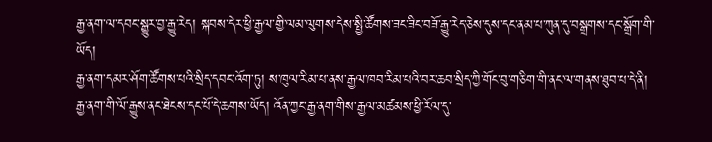རྒྱ་ནག་ལ་དབང་སྒྱུར་བྱ་རྒྱུ་རེད། སྐབས་དེར་ཕྱི་རྒྱལ་གྱི་ལམ་ལུགས་དེས་སྤྱི་ཚོགས་ཟང་ཟིང་བཟོ་རྒྱུ་རེད་ཅེས་དུས་དང་ནམ་པ་ཀུན་དུ་བསྒྲགས་དང་སྒྲོག་གི་ཡོད།
རྒྱ་ནག་དམར་ཤོག་ཚོགས་པའི་སྲིད་དབང་འོག་ཏུ། ས་ཁུལ་རིམ་པ་ནས་རྒྱལ་ཁབ་རིམ་པའི་བར་ཆབ་སྲིད་ཀྱི་གོང་བུ་གཅིག་གི་ནང་ལ་གནས་ཐུབ་པ་དེ་ནི། རྒྱ་ནག་གི་ལོ་རྒྱུས་ནང་ཐེངས་དང་པོ་དེ་ཆགས་ཡོད། འོན་ཀྱང་རྒྱ་ནག་གིས་རྒྱལ་མཚམས་ཕྱི་རོལ་དུ་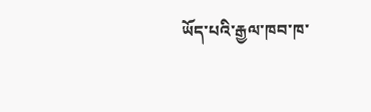ཡོད་པའི་རྒྱལ་ཁབ་ཁ་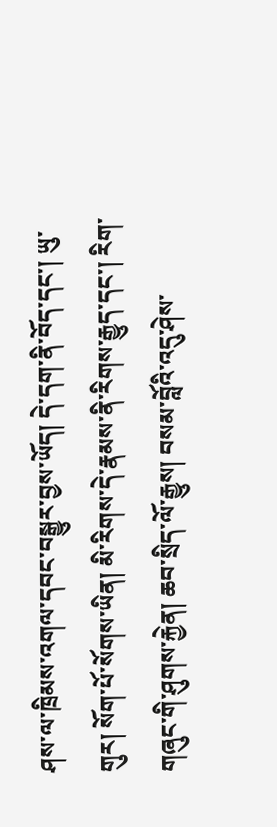ཤས་ལ་ཁྲིམས་འགལ་དབང་བསྒྱུར་བྱས་ཡོད། དེ་དག་ནི་བོད་དང་། ཡུ་གུར། སོག་པོ་སོགས་ཡིན། མི་རིགས་དེ་རྣམས་ནི་རིགས་རྒྱུད་དང་། རིག་གཞུང་གི་ཤུགས་རྐྱེན། ཆབ་སྲིད་ལོ་རྒྱུས། བསམ་བློའི་འདུ་ཤེས་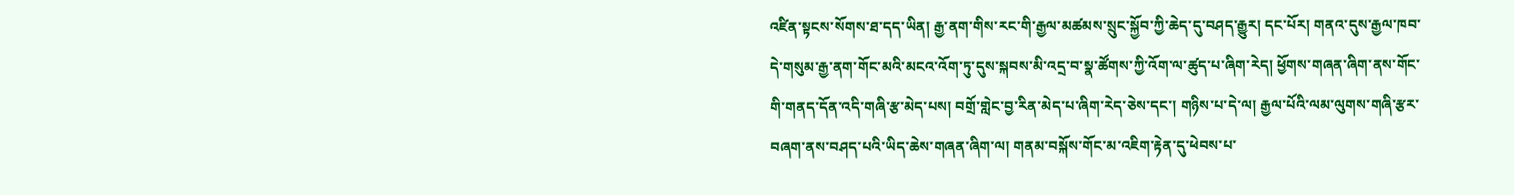འཛིན་སྟངས་སོགས་ཐ་དད་ཡིན། རྒྱ་ནག་གིས་རང་གི་རྒྱལ་མཚམས་སྲུང་སྐྱོབ་ཀྱི་ཆེད་དུ་བཤད་རྒྱུར། དང་པོར། གནའ་དུས་རྒྱལ་ཁབ་དེ་གསུམ་རྒྱ་ནག་གོང་མའི་མངའ་འོག་ཏུ་དུས་སྐབས་མི་འདྲ་བ་སྣ་ཚོགས་ཀྱི་འོག་ལ་ཚུད་པ་ཞིག་རེད། ཕྱོགས་གཞན་ཞིག་ནས་གོང་གི་གནད་དོན་འདི་གཞི་རྩ་མེད་པས། བགྲོ་གླེང་བྱ་རིན་མེད་པ་ཞིག་རེད་ཅེས་དང་། གཉིས་པ་དེ་ལ། རྒྱལ་པོའི་ལམ་ལུགས་གཞི་རྩར་བཞག་ནས་བཤད་པའི་ཡིད་ཆེས་གཞན་ཞིག་ལ། གནམ་བསྐོས་གོང་མ་འཇིག་རྟེན་དུ་ཕེབས་པ་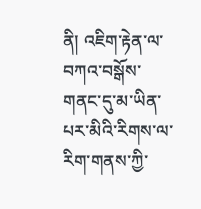ནི། འཇིག་རྟེན་ལ་བཀའ་བསྒོས་གནང་དུ་མ་ཡིན་པར་མིའི་རིགས་ལ་རིག་གནས་ཀྱི་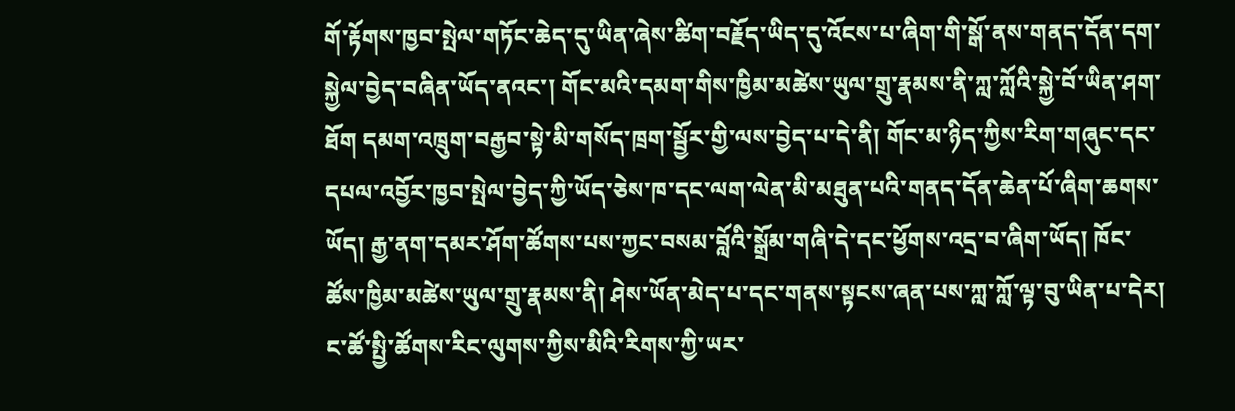གོ་རྟོགས་ཁྱབ་སྤེལ་གཏོང་ཆེད་དུ་ཡིན་ཞེས་ཚིག་བརྗོད་ཡིད་དུ་འོངས་པ་ཞིག་གི་སྒོ་ནས་གནད་དོན་དག་སྐྱེལ་བྱེད་བཞིན་ཡོད་ནའང་། གོང་མའི་དམག་གིས་ཁྱིམ་མཚེས་ཡུལ་གྲུ་རྣམས་ནི་ཀླ་ཀློའི་སྐྱེ་བོ་ཡིན་ཤག་ཐོག དམག་འཁྲུག་བརྒྱབ་སྟེ་མི་གསོད་ཁྲག་སྦྱོར་གྱི་ལས་བྱེད་པ་དེ་ནི། གོང་མ་ཉིད་ཀྱིས་རིག་གཞུང་དང་དཔལ་འབྱོར་ཁྱབ་སྤེལ་བྱེད་ཀྱི་ཡོད་ཅེས་ཁ་དང་ལག་ལེན་མི་མཐུན་པའི་གནད་དོན་ཆེན་པོ་ཞིག་ཆགས་ཡོད། རྒྱ་ནག་དམར་ཤོག་ཚོགས་པས་ཀྱང་བསམ་བློའི་སྒྲོམ་གཞི་དེ་དང་ཕྱོགས་འདྲ་བ་ཞིག་ཡོད། ཁོང་ཚོས་ཁྱིམ་མཚེས་ཡུལ་གྲུ་རྣམས་ནི། ཤེས་ཡོན་མེད་པ་དང་གནས་སྟངས་ཞན་པས་ཀླ་ཀློ་ལྟ་བུ་ཡིན་པ་དེར། ང་ཚོ་སྤྱི་ཚོགས་རིང་ལུགས་ཀྱིས་མིའི་རིགས་ཀྱི་ཡར་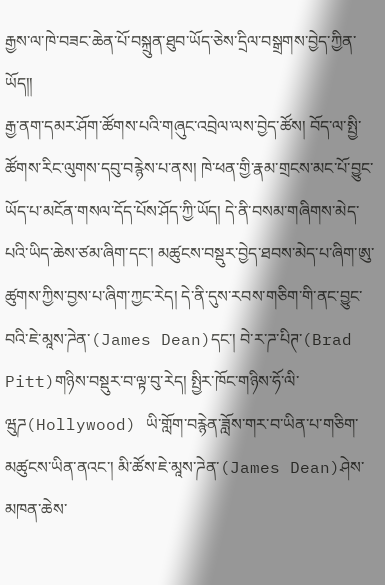རྒྱས་ལ་ཁེ་བཟང་ཆེན་པོ་བསྐྲུན་ཐུབ་ཡོད་ཅེས་དྲིལ་བསྒྲགས་བྱེད་ཀྱིན་ཡོད།།
རྒྱ་ནག་དམར་ཤོག་ཚོགས་པའི་གཞུང་འབྲེལ་ལས་བྱེད་ཚོས། བོད་ལ་སྤྱི་ཚོགས་རིང་ལུགས་དབུ་བརྙེས་པ་ནས། ཁེ་ཕན་གྱི་རྣམ་གྲངས་མང་པོ་བྱུང་ཡོད་པ་མངོན་གསལ་དོད་པོས་ཤོད་ཀྱི་ཡོད། དེ་ནི་བསམ་གཞིགས་མེད་པའི་ཡིད་ཆེས་ཙམ་ཞིག་དང་། མཚུངས་བསྡུར་བྱེད་ཐབས་མེད་པ་ཞིག་ཨུ་ཚུགས་ཀྱིས་བྱས་པ་ཞིག་ཀྱང་རེད། དེ་ནི་དུས་རབས་གཅིག་གི་ནང་བྱུང་བའི་ཇེ་མཱས་ཌེན་(James Dean)དང་། བེ་ར་ཌ་པིཊ་(Brad Pitt)གཉིས་བསྡུར་བ་ལྟ་བུ་རེད། སྤྱིར་ཁོང་གཉིས་ཧོ་ལི་ཝུཌ(Hollywood) ཡི་གློག་བརྙེན་ཟློས་གར་བ་ཡིན་པ་གཅིག་མཚུངས་ཡིན་ནའང་། མི་ཚོས་ཇེ་མཱས་ཌེན་(James Dean)ཤེས་མཁན་ཆེས་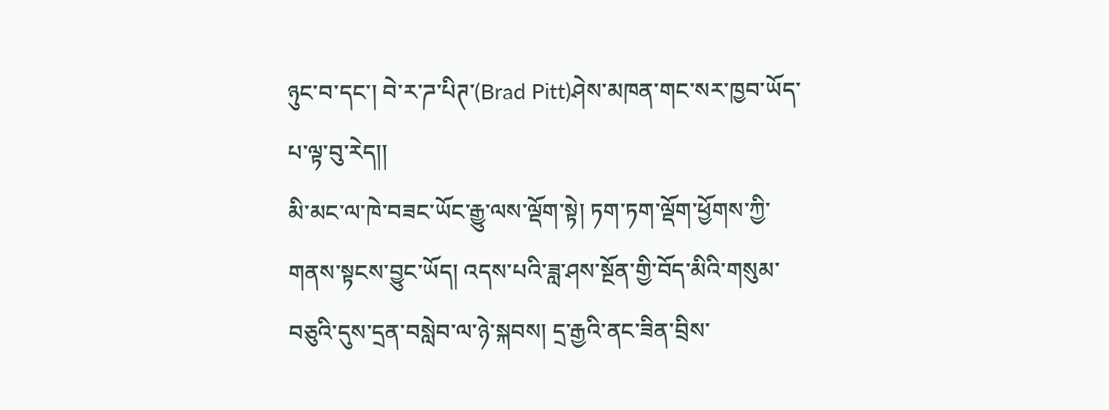ཉུང་བ་དང་། བེ་ར་ཌ་པིཊ་(Brad Pitt)ཤེས་མཁན་གང་སར་ཁྱབ་ཡོད་པ་ལྟ་བུ་རེད།།
མི་མང་ལ་ཁེ་བཟང་ཡོང་རྒྱུ་ལས་ལྡོག་སྟེ། ཏག་ཏག་ལྡོག་ཕྱོགས་ཀྱི་གནས་སྟངས་བྱུང་ཡོད། འདས་པའི་ཟླ་ཤས་སྔོན་གྱི་བོད་མིའི་གསུམ་བཅུའི་དུས་དྲན་བསླེབ་ལ་ཉེ་སྐབས། དྲ་རྒྱའི་ནང་ཟིན་བྲིས་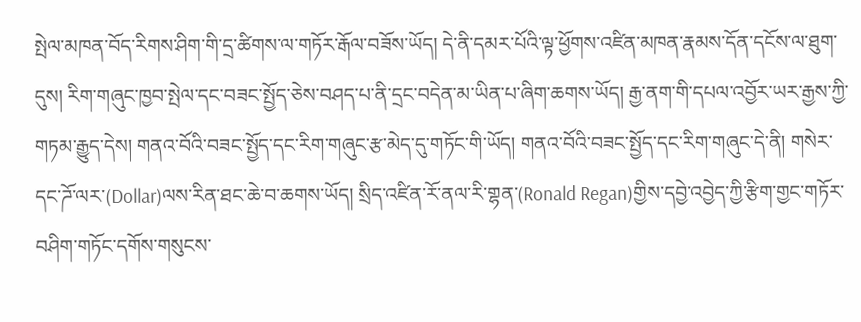སྤེལ་མཁན་བོད་རིགས་ཤིག་གི་དྲ་ཚིགས་ལ་གཏོར་རྒོལ་བཟོས་ཡོད། དེ་ནི་དམར་པོའི་ལྟ་ཕྱོགས་འཛིན་མཁན་རྣམས་དོན་དངོས་ལ་ཐུག་དུས། རིག་གཞུང་ཁྱབ་སྤེལ་དང་བཟང་སྤྱོད་ཅེས་བཤད་པ་ནི་དྲང་བདེན་མ་ཡིན་པ་ཞིག་ཆགས་ཡོད། རྒྱ་ནག་གི་དཔལ་འབྱོར་ཡར་རྒྱས་ཀྱི་གཏམ་རྒྱུད་དེས། གནའ་བོའི་བཟང་སྤྱོད་དང་རིག་གཞུང་རྩ་མེད་དུ་གཏོང་གི་ཡོད། གནའ་བོའི་བཟང་སྤྱོད་དང་རིག་གཞུང་དེ་ནི། གསེར་དང་ཌོ་ལར་(Dollar)ལས་རིན་ཐང་ཆེ་བ་ཆགས་ཡོད། སྲིད་འཛིན་རོ་ནལ་རི་གྷན་(Ronald Regan)གྱིས་དབྱེ་འབྱེད་ཀྱི་རྩིག་གྱང་གཏོར་བཤིག་གཏོང་དགོས་གསུངས་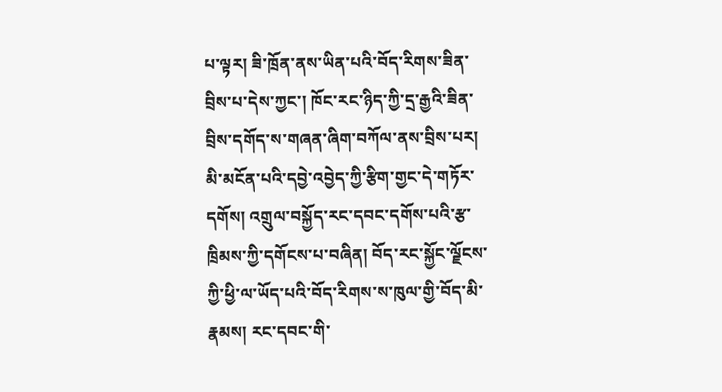པ་ལྟར། ཟི་ཁྲོན་ནས་ཡིན་པའི་བོད་རིགས་ཟིན་བྲིས་པ་དེས་ཀྱང་། ཁོང་རང་ཉིད་ཀྱི་དྲ་རྒྱའི་ཟིན་བྲིས་དགོད་ས་གཞན་ཞིག་བཀོལ་ནས་བྲིས་པར། མི་མངོན་པའི་དབྱེ་འབྱེད་ཀྱི་རྩིག་གྱང་དེ་གཏོར་དགོས། འགྲུལ་བསྐྱོད་རང་དབང་དགོས་པའི་རྩ་ཁྲིམས་ཀྱི་དགོངས་པ་བཞིན། བོད་རང་སྐྱོང་ལྗོངས་ཀྱི་ཕྱི་ལ་ཡོད་པའི་བོད་རིགས་ས་ཁུལ་གྱི་བོད་མི་རྣམས། རང་དབང་གི་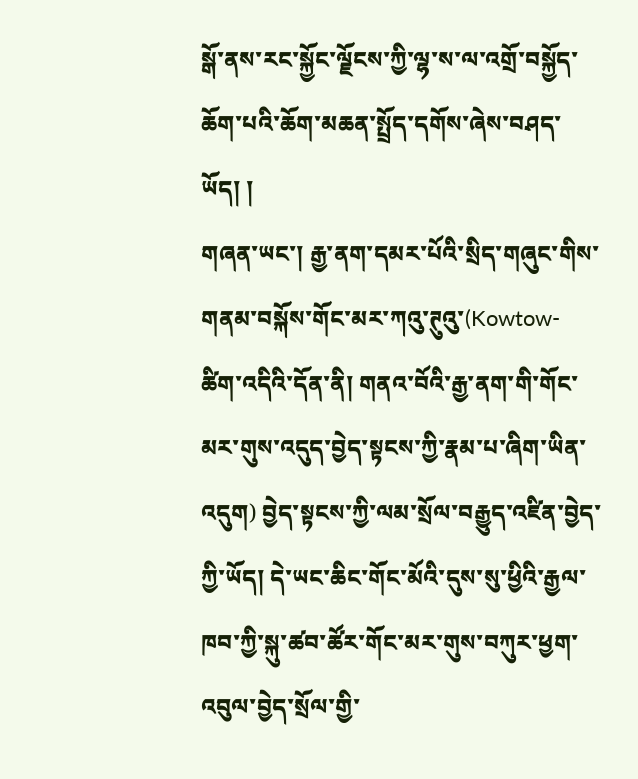སྒོ་ནས་རང་སྐྱོང་ལྗོངས་ཀྱི་ལྷ་ས་ལ་འགྲོ་བསྐྱོད་ཆོག་པའི་ཆོག་མཆན་སྤྲོད་དགོས་ཞེས་བཤད་ཡོད། །
གཞན་ཡང་། རྒྱ་ནག་དམར་པོའི་སྲིད་གཞུང་གིས་གནམ་བསྐོས་གོང་མར་ཀའུ་ཊུའུ་(Kowtow- ཚིག་འདིའི་དོན་ནི། གནའ་བོའི་རྒྱ་ནག་གི་གོང་མར་གུས་འདུད་བྱེད་སྟངས་ཀྱི་རྣམ་པ་ཞིག་ཡིན་འདུག) བྱེད་སྟངས་ཀྱི་ལམ་སྲོལ་བརྒྱུད་འཛིན་བྱེད་ཀྱི་ཡོད། དེ་ཡང་ཆིང་གོང་མོའི་དུས་སུ་ཕྱིའི་རྒྱལ་ཁབ་ཀྱི་སྐུ་ཚབ་ཚོར་གོང་མར་གུས་བཀུར་ཕྱག་འབུལ་བྱེད་སྲོལ་གྱི་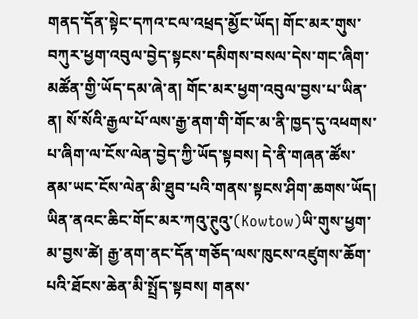གནད་དོན་སྟེང་དཀའ་ངལ་འཕྲད་མྱོང་ཡོད། གོང་མར་གུས་བཀུར་ཕྱག་འབུལ་བྱེད་སྟངས་དམིགས་བསལ་དེས་གང་ཞིག་མཚོན་གྱི་ཡོད་དམ་ཞེ་ན། གོང་མར་ཕྱག་འབུལ་བྱས་པ་ཡིན་ན། སོ་སོའི་རྒྱལ་པོ་ལས་རྒྱ་ནག་གི་གོང་མ་ནི་ཁྱད་དུ་འཕགས་པ་ཞིག་ལ་ངོས་ལེན་བྱེད་ཀྱི་ཡོད་སྟབས། དེ་ནི་གཞན་ཚོས་ནམ་ཡང་ངོས་ལེན་མི་ཐུབ་པའི་གནས་སྟངས་ཤིག་ཆགས་ཡོད། ཡིན་ནའང་ཆིང་གོང་མར་ཀའུ་ཊུའུ་(Kowtow)ཡི་གུས་ཕྱག་མ་བྱས་ཚེ། རྒྱ་ནག་ནང་དོན་གཅོད་ལས་ཁུངས་འཛུགས་ཆོག་པའི་ཐོངས་ཆེན་མི་སྤྲོད་སྟབས། གནས་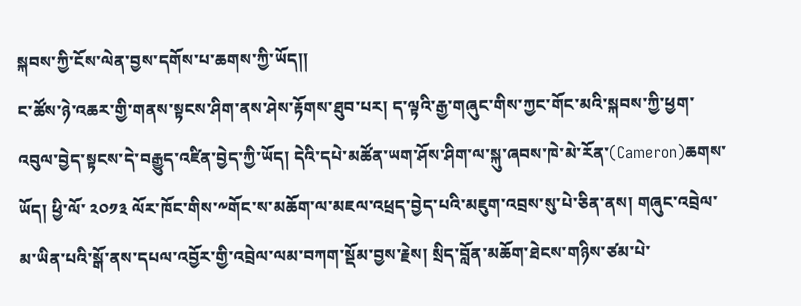སྐབས་ཀྱི་ངོས་ལེན་བྱས་དགོས་པ་ཆགས་ཀྱི་ཡོད།།
ང་ཚོས་ཉེ་འཆར་གྱི་གནས་སྟངས་ཤིག་ནས་ཤེས་རྟོགས་ཐུབ་པར། ད་ལྟའི་རྒྱ་གཞུང་གིས་ཀྱང་གོང་མའི་སྐབས་ཀྱི་ཕྱག་འབུལ་བྱེད་སྟངས་དེ་བརྒྱུད་འཛིན་བྱེད་ཀྱི་ཡོད། དེའི་དཔེ་མཚོན་ཡག་ཤོས་ཤིག་ལ་སྐུ་ཞབས་ཁེ་མེ་རོན་(Cameron)ཆགས་ཡོད། ཕྱི་ལོ་ ༢༠༡༣ ལོར་ཁོང་གིས་༸གོང་ས་མཆོག་ལ་མཇལ་འཕྲད་བྱེད་པའི་མཇུག་འབྲས་སུ་པེ་ཅིན་ནས། གཞུང་འབྲེལ་མ་ཡིན་པའི་སྒོ་ནས་དཔལ་འབྱོར་གྱི་འབྲེལ་ལམ་བཀག་སྡོམ་བྱས་རྗེས། སྲིད་བློན་མཆོག་ཐེངས་གཉིས་ཙམ་པེ་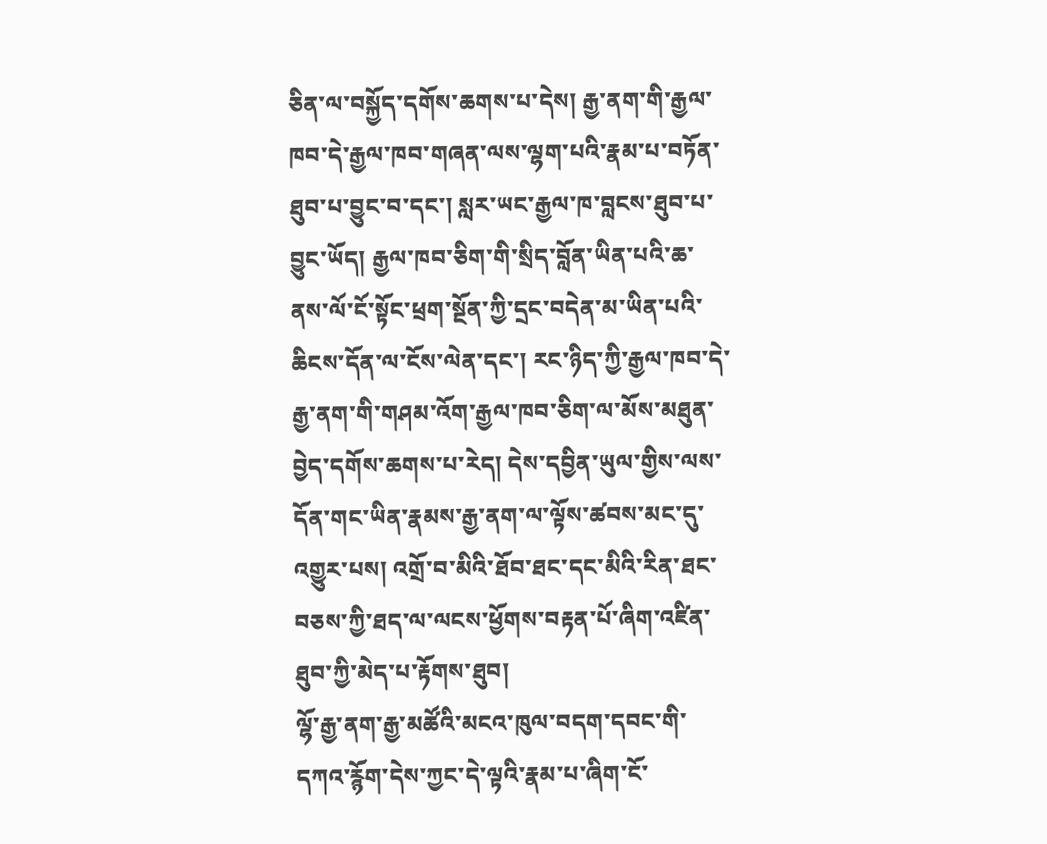ཅིན་ལ་བསྐྱོད་དགོས་ཆགས་པ་དེས། རྒྱ་ནག་གི་རྒྱལ་ཁབ་དེ་རྒྱལ་ཁབ་གཞན་ལས་ལྷག་པའི་རྣམ་པ་བཏོན་ཐུབ་པ་བྱུང་བ་དང་། སླར་ཡང་རྒྱལ་ཁ་བླངས་ཐུབ་པ་བྱུང་ཡོད། རྒྱལ་ཁབ་ཅིག་གི་སྲིད་བློན་ཡིན་པའི་ཆ་ནས་ལོ་ངོ་སྟོང་ཕྲག་སྔོན་ཀྱི་དྲང་བདེན་མ་ཡིན་པའི་ཆིངས་དོན་ལ་ངོས་ལེན་དང་། རང་ཉིད་ཀྱི་རྒྱལ་ཁབ་དེ་རྒྱ་ནག་གི་གཤམ་འོག་རྒྱལ་ཁབ་ཅིག་ལ་མོས་མཐུན་བྱེད་དགོས་ཆགས་པ་རེད། དེས་དབྱིན་ཡུལ་གྱིས་ལས་དོན་གང་ཡིན་རྣམས་རྒྱ་ནག་ལ་ལྟོས་ཚབས་མང་དུ་འགྱུར་པས། འགྲོ་བ་མིའི་ཐོབ་ཐང་དང་མིའི་རིན་ཐང་བཅས་ཀྱི་ཐད་ལ་ལངས་ཕྱོགས་བརྟན་པོ་ཞིག་འཛིན་ཐུབ་ཀྱི་མེད་པ་རྟོགས་ཐུབ།
ལྷོ་རྒྱ་ནག་རྒྱ་མཚོའི་མངའ་ཁུལ་བདག་དབང་གི་དཀའ་རྙོག་དེས་ཀྱང་དེ་ལྟའི་རྣམ་པ་ཞིག་ངོ་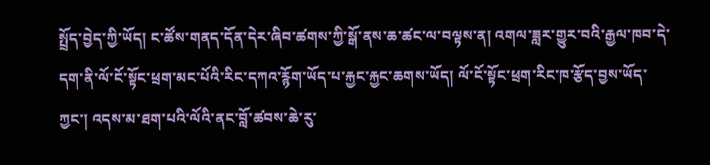སྤྲོད་བྱེད་ཀྱི་ཡོད། ང་ཚོས་གནད་དོན་དེར་ཞིབ་ཚགས་ཀྱི་སྒོ་ནས་ཆ་ཚང་ལ་བལྟས་ན། འགལ་ཟླར་གྱུར་བའི་རྒྱལ་ཁབ་དེ་དག་ནི་ལོ་ངོ་སྟོང་ཕྲག་མང་པོའི་རིང་དཀའ་རྙོག་ཡོད་པ་རྐྱང་རྐྱང་ཆགས་ཡོད། ལོ་ངོ་སྟོང་ཕྲག་རིང་ཁ་རྩོད་བྱས་ཡོད་ཀྱང་། འདས་མ་ཐག་པའི་ལོའི་ནང་བློ་ཚབས་ཆེ་རུ་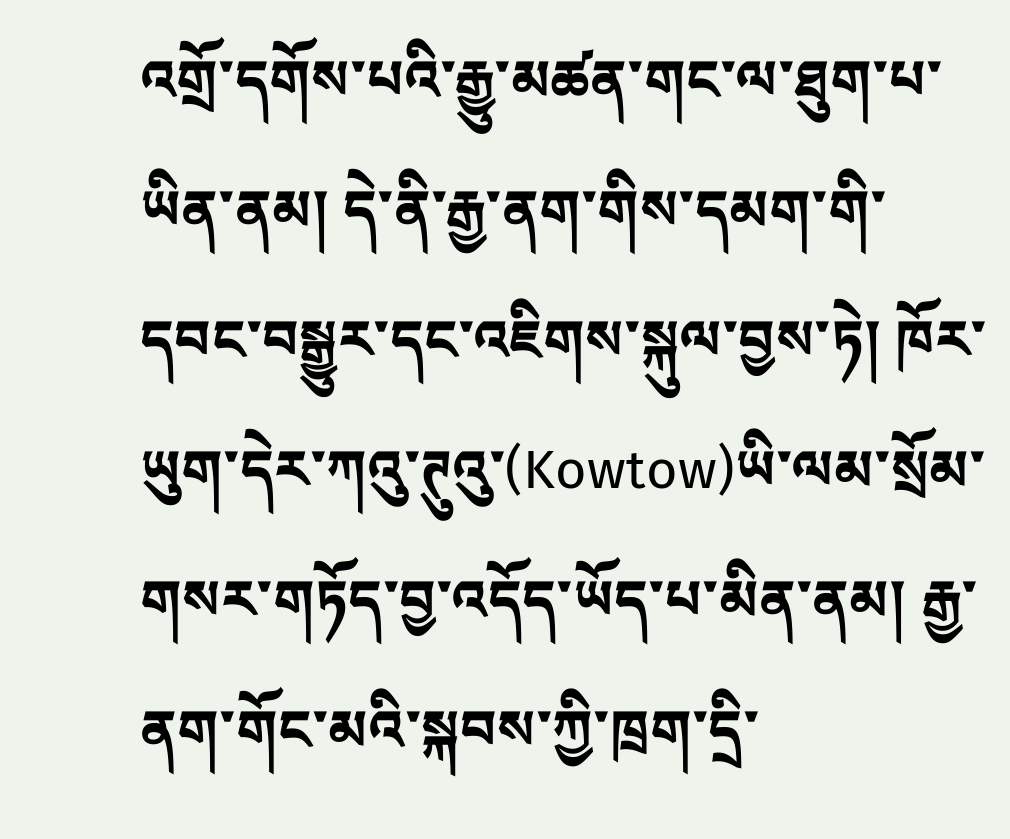འགྲོ་དགོས་པའི་རྒྱུ་མཚན་གང་ལ་ཐུག་པ་ཡིན་ནམ། དེ་ནི་རྒྱ་ནག་གིས་དམག་གི་དབང་བསྒྱུར་དང་འཇིགས་སྐུལ་བྱས་ཏེ། ཁོར་ཡུག་དེར་ཀའུ་ཊུའུ་(Kowtow)ཡི་ལམ་སྲོམ་གསར་གཏོད་བྱ་འདོད་ཡོད་པ་མིན་ནམ། རྒྱ་ནག་གོང་མའི་སྐབས་ཀྱི་ཁྲག་དྲི་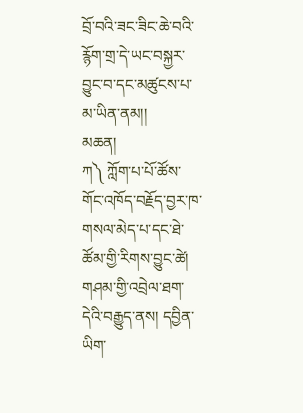བྲོ་བའི་ཟང་ཟིང་ཆེ་བའི་རྙོག་གྲ་དེ་ཡང་བསྐྱར་བྱུང་བ་དང་མཚུངས་པ་མ་ཡིན་ནམ།།
མཆན།
ཀ༽ ཀློག་པ་པོ་ཚོས་གོང་འཁོད་བརྗོད་བྱར་ཁ་གསལ་མེད་པ་དང་ཐེ་ཚོམ་གྱི་རིགས་བྱུང་ཚེ། གཤམ་གྱི་འབྲེལ་ཐག་དེའི་བརྒྱུད་ནས། དབྱིན་ཡིག་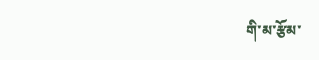གི་མ་རྩོམ་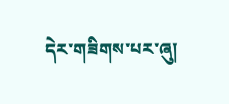དེར་གཟིགས་པར་ཞུ།